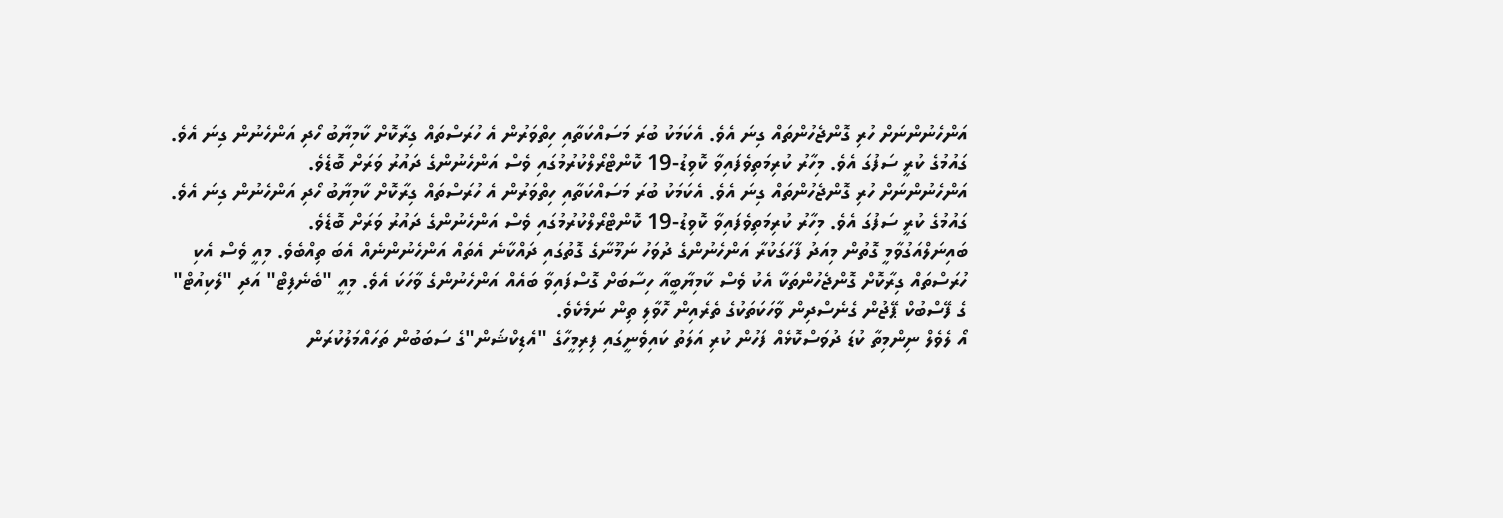އަންހެނުންނަށް ހުރި ގޮންޖެހުންތައް ގިނަ އެވެ. އެކަމަކު ބުރަ މަސައްކަތާއި ހިތްވަރުން އެ ހުރަސްތައް ގިރާކޮށް ކާމިޔާބު ހޯދި އަންހެނުން ގިނަ އެވެ. ގައުމުގެ ކުރީ ސަފުގަ އެވެ. މިހާރު ކުރިމަތިވެފައިވާ ކޮވިޑު-19 ކޮންޓްރޯލްކުރުމުގައި ވެސް އަންހެނުންގެ ދައުރު ވަރަށް ބޮޑެވެ.
އަންހެނުންނަށް ހުރި ގޮންޖެހުންތައް ގިނަ އެވެ. އެކަމަކު ބުރަ މަސައްކަތާއި ހިތްވަރުން އެ ހުރަސްތައް ގިރާކޮށް ކާމިޔާބު ހޯދި އަންހެނުން ގިނަ އެވެ. ގައުމުގެ ކުރީ ސަފުގަ އެވެ. މިހާރު ކުރިމަތިވެފައިވާ ކޮވިޑު-19 ކޮންޓްރޯލްކުރުމުގައި ވެސް އަންހެނުންގެ ދައުރު ވަރަށް ބޮޑެވެ.
ބައިނަލްއަގުވާމީ ގޮތުން މިއަދު ފާހަގަކުރާ އަންހެނުންގެ ދުވަހު ނަމޫނާގެ ގޮތުގައި ދައްކާނެ އެތައް އަންހެނުންނެއް އެބަ ތިއްބެވެ. މިއީ ވެސް އެކި ހުރަސްތައް ގިރާކޮށް ގޮންޖެހުންތަކާ އެކު ވެސް ކާމިޔާބީއާ ހިސާބަށް ގޮސްފައިވާ ބައެއް އަންހެނުންގެ ވާހަކަ އެވެ. މިއީ "ބެނެފިޓް" އަދި "ލެކިއުޓް" ގެ ފޭސްބުކް ޕޭޖުން ގެނެސްދިން ވާހަކަތަކުގެ ތެރެއިން ހޮވާލި ތިން ނަމެކެވެ.
އޯ ލެވެލް ނިންމިތާ ކުޑަ ދުވަސްކޮޅެއް ފަހުން ކުރި އަލަތު ކައިވެނީގައި ފިރިމީހާގެ "އެޑިކްޝަން"ގެ ސަބަބުން ތަހައްމަލުކުރަން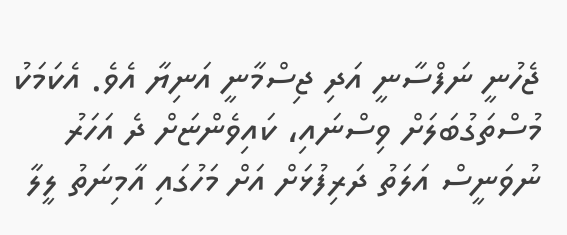ޖެހުނީ ނަފްސާނީ އަދި ޖިސްމާނީ އަނިޔާ އެވެ. އެކަމަކު މުސްތަގުބަލަށް ވިސްނައި، ކައިވެންޏަށް ދެ އަހަރު ނުވަނީސް އަލަތު ދަރިފުޅަށް އަށް މަހުގައި އާމިނަތު ލީލާ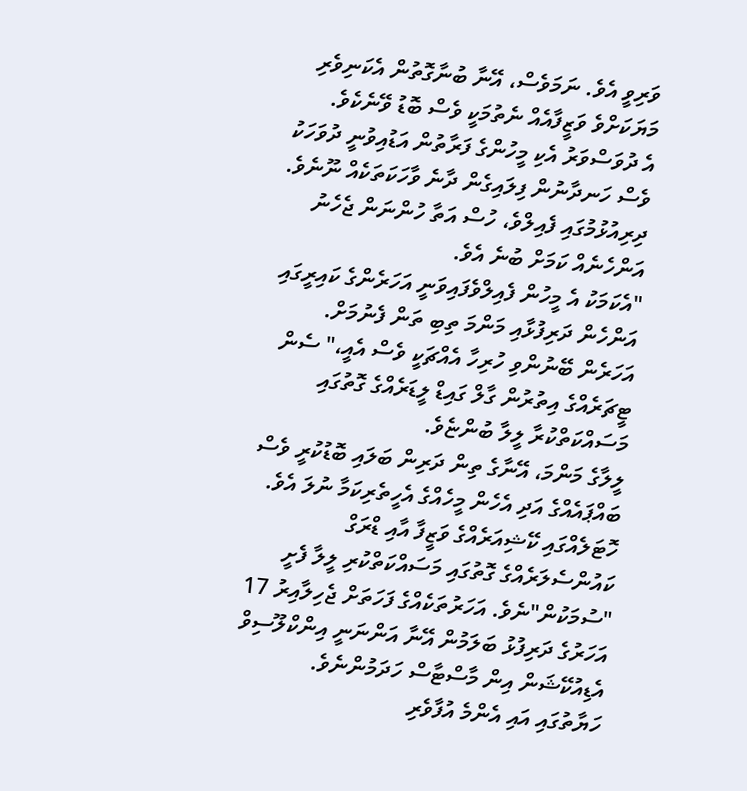ވަރިވީ އެވެ. ނަމަވެސް، އޭނާ ބުނާގޮތުން އެކަނިވެރި މަޔަކަށްވެ ވަޒީފާއެއް ނެތުމަކީ ވެސް ބޮޑު ވޭނެކެވެ.
އެ ދުވަސްވަރު އެކި މީހުންގެ ފަރާތުން އަޑުއިވުނީ ދުވަހަކު ވެސް ހަނދާނުން ފިލައިގެން ދާނެ ވާހަކަތަކެއް ނޫނެވެ. ދިރިއުޅުމުގައި ފެއިލްވެ، ހުސް އަތާ ހުންނަން ޖެހެނު އަންހެނެއް ކަމަށް ބުނެ އެވެ.
"އެކަމަކު އެ މީހުން ފެއިލްވެފައިވަނީ އަހަރެންގެ ކައިރީގައި އަންހެން ދަރިފުޅާއި މަންމަ ތިބި ތަން ފެނުމަށް. އަހަރެން ބޭނުންވި ހުރިހާ އެއްޗަކީ ވެސް އެއީ،" ސެން ޓީޗަރެއްގެ އިތުރުން ގާލް ގައިޑް ލީޑަރެއްގެ ގޮތުގައި މަސައްކަތްކުރާ ލީލާ ބުންޏެވެ.
ލީލާގެ މަންމަ، އޭނާގެ ތިން ދަރިން ބަލައި ބޮޑުކުރީ ވެސް ބައްޕައެއްގެ އަދި އެހެން މީހެއްގެ އެހީތެރިކަމާ ނުލަ އެވެ.
ހޮޓަލެއްގައި ކޭޝިއަރެއްގެ ވަޒީފާ އާއި ޑްރަގް ކައުންސެލަރެއްގެ ގޮތުގައި މަސައްކަތްކުރި ލީލާ ފެށީ "ސުމަކުން"ނެވެ. އަހަރުތަކެއްގެ ފަހަތަށް ޖެހިލާއިރު 17 އަހަރުގެ ދަރިފުޅު ބަލަމުން އޭނާ އަންނަނީ އިންކްލޫސިވް އެޑިއުކޭޝަން އިން މާސްޓާސް ހަދަމުންނެވެ.
ހަޔާތުގައި އައި އެންމެ އުފާވެރި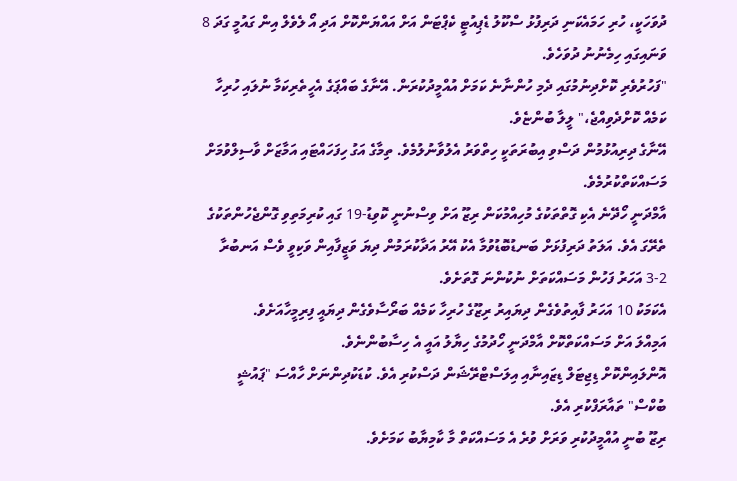ދުވަހަކީ، ހުރި ހަމައެކަނި ދަރިފުޅު ސްކޫލު ޑެޕިއުޓީ ކެޕްޓަން އަށް އައްޔަންކޮށް އަދި އޯ ލެވެލް އިން ގައުމީ ގަދަ 8 ވަނައިގައި ހިމެނުނު ދުވަހެވެ.
"ފަހުރުވެރި ކޮށްދިނުމުގައި ދެމި ހުންނާނެ ކަމަށް އުއްމީދުކުރަން. އޭނާގެ ބައްޕަގެ އެހީތެރިކަމާ ނުލައި ހުރިހާ ކަމެއް ކޮށްދެވިއްޖެ،" ލީލާ ބުންޏެވެ.
އޭނާގެ ދިރިއުޅުމުން ދަސްވި އިބުރަތަކީ ހިތްވަރު އެލުވާނުލުމެވެ. ތިމާގެ އަގު ހިފަހައްޓައި އަމާޒަށް ވާސިލްވުމަށް މަސައްކަތްކުރުމެވެ.
އާމްދަނީ ހޯދޭނެ އެކި ގޮތްތަކުގެ މުހިއްމުކަން ރިޒޫ އަށް ވިސްނުނީ ކޮވިޑު-19 ގައި ކުރިމަތިވި ގޮންޖެހުންތަކުގެ ތެރޭގަ އެވެ. އަލަތު ދަރިފުޅަށް ބަނޑުބޮޑުވުމާ އެކު އޭރު އަދާކުރަމުން ދިޔަ ވަޒީފާއިން ވަކިވީ ވެސް އަނބުރާ 2-3 އަހަރު ފަހުން މަސައްކަތަށް ނުކުންނަ ގޮތަށެވެ.
އެކަމަކު 10 އަހަރު ފާއިތުވެގެން ދިޔައިރު ރިޒޫގެ ހުރިހާ ކަމެއް ބަރޯސާވެގެން ދިޔައީ ފިރިމީހާއަށެވެ.
އަމިއްލަ އަށް މަސައްކަތްކޮށް އާމްދަނީ ހޯދުމުގެ ހިޔާލު އައީ އެ ހިސާބުންނެވެ.
އޮންލައިންކޮށް ޑިޖިޓަލް ޑިޒައިނާއި އިލަސްޓްރޭޝަން ދަސްކުރި އެވެ. ކުޑަކުދިންނަށް ހާއްސަ "ޕައުޝީ ބުކްސް" ތައާރަފްކުރި އެވެ.
ރިޒޫ ބުނީ އުއްމީދުކުރި ވަރަށް ވުރެ އެ މަސައްކަތް މާ ކާމިޔާބު ކަމަށެވެ.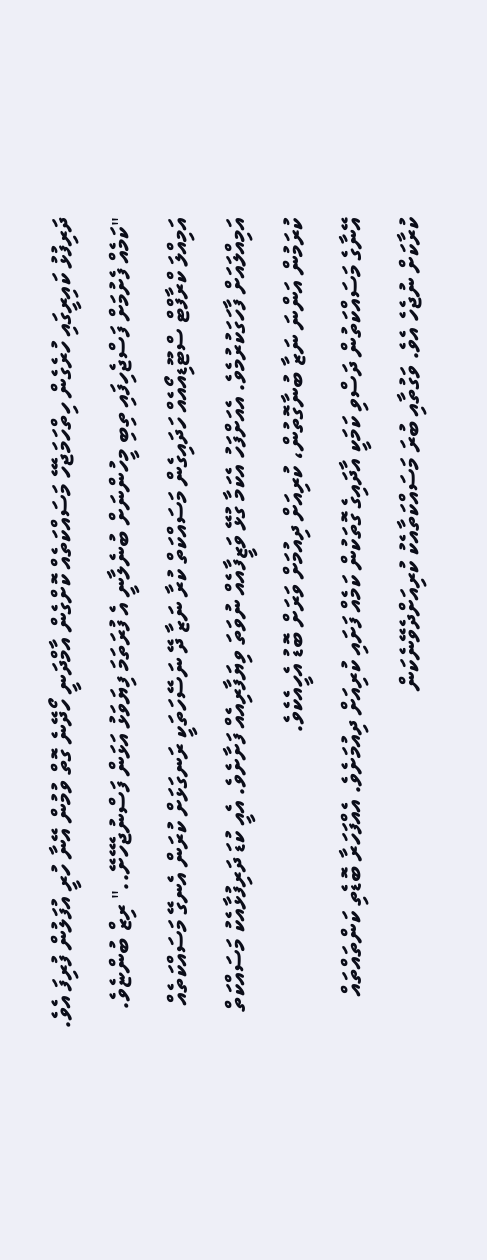ދަރިފުޅު ކައިރީގައި ހުރެގެން ހިތްހަމަޖެހޭ މަސައްކަތެއް ކޮށްގެން އާމްދަނީ ހޯދޭނެ ގޮތް ވުމުން އޭނާ ހުރީ އުފަލުން ފުރިފަ އެވެ.
"ކަމެއް ފެށުމަށް ފަސްޖެހިފައި ތިބި މީހުންނަށް ބުނެލާނީ އެ ފުރަތަމަ ފިޔަވަޅު އަޅަން ފަސްނުޖެހޭށޭ.." ރިޒް ބުންޏެވެ.
އަމިއްލަ ކްރާފްޓް ސްޓޫޑިއޯއެއް ހަދައިގެން މަސައްކަތް ކުރާ ނަޒާ ދޭ ނަސޭހަތަކީ ރަނގަޅަށް ކުރަން އެނގޭ މަސައްކަތެއް އަމިއްލައަށް ފާހަގަކުރުމެވެ. އެއަށްފަހު އެކަމާ ގުޅޭ ވަޒީފާއެއް ނުވަތަ ވިޔަފާރިއެއް ފަށާށެވެ. އެއީ ކުޑަ ދަރިފުޅާއެކު މަސައްކަތް ކުރަމުން އަންނަ ނަޒާ ބުނާގޮތުން، ކުރިއަށް ދިއުމަށް ވަރަށް ބޮޑު އެހީއެކެވެ.
އޭނާގެ މަސައްކަތުން ދަސްވި ކަމަކީ އާދައިގެ ގޮތަކުން ކަމެއް ފަށައި ކުރިއަށް ދިއުމަށެވެ. އެއްފަހަރާ ބޮޑެތި ކަންތައްތައް ކުރާކަށް ނުޖެހެ އެވެ. ވަގުތާއި ބުރަ މަސައްކަތާއެކު ކުރިއަށްދެވޭނެކަން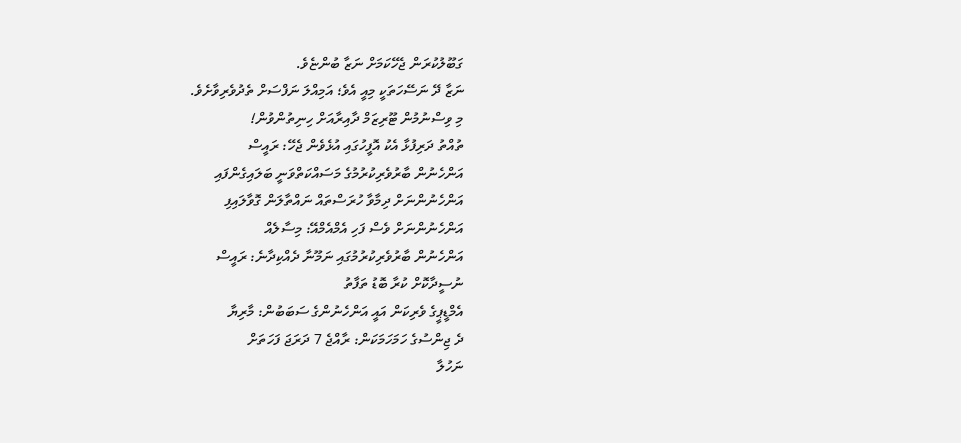ގަބޫލުކުރަން ޖެހޭކަމަށް ނަޒާ ބުންޏެވެ.
ނަޒާ ދޭ ނަސޭހަތަކީ މިއީ އެވެ؛ އަމިއްލަ ނަފްސަށް ތެދުވެރިވާށެވެ.
މި ވިސްނުމުން ޓޫރިޒަމް ދާއިރާއަށް ހިނިތުންވުން!
ތުއްތު ދަރިފުޅާ އެކު އޮފީހުގައި އުޅެވެން ޖެހޭ: ރައީސް
އަންހެނުން ބާރުވެރިކުރުމުގެ މަސައްކަތްވަނީ ބަލައިގެންފައި
އަންހެނުންނަށް ދިމާވާ ހުރަސްތައް ނައްތާލަން ގޮވާލައިފި
އަންހެނުންނަށް ވެސް ފަހި އެމްއެމްއޭ: މިސާލެއް
އަންހެނުން ބާރުވެރިކުރުމުގައި ނަމޫނާ ދެއްކިދާނެ: ރައީސް
ނުސީދާކޮށް ކުރާ ބޮޑު ތަފާތު
އެމްޑީޕީގެ ވެރިކަން އައީ އަންހެނުންގެ ސަބަބުން: މާރިޔާ
ދެ ޖިންސުގެ ހަމަހަމަކަން: ރާއްޖެ 7 ދަރަޖަ ފަހަތަށް
ނަހުލާ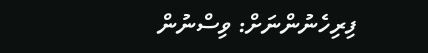ފިރިހެނުންނަށް: ވިސްނުން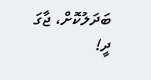ބަދަލުކޮށް، ޖާގަ ދީ!